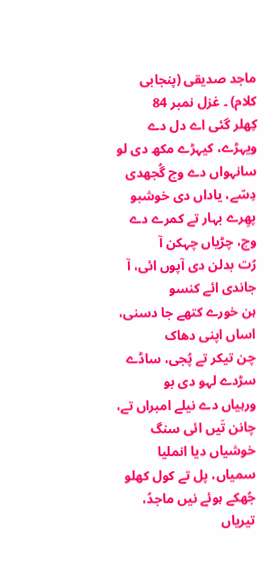ماجد صدیقی (پنجابی کلام) ۔ غزل نمبر 84
کِھلر گئی اے دل دے ویہڑے، کیہڑے مکھ دی لو
سانہواں دے وچ گُجھدی دِسّے، یاداں دی خوشبو
پھِرے بہار تے کمرے دے وچ، چڑیاں چہکن آ
رُت بدلن دی آپوں ائی، آ جاندی ائے کنسو
ہن خورے کتھے جا دسنی، اساں اپنی دھاک
چن تیکر تے پُجی، ساڈے سڑدے لہو دی بو
ورہیاں دے نیلے امبراں تے، چانن تَیں ائی سنگ
خوشیاں دیا انملیا سمیاں، پل تے کول کھلو
جُھکے ہوئے نیں ماجدُ، تیریاں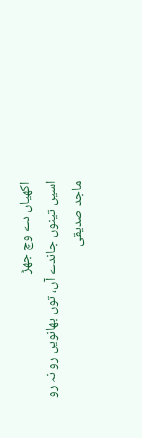اکھیاں دے وچ جھڑ
اسیں تینوں جاندے آں، توں بھانویں رو نہ رو
ماجد صدیقی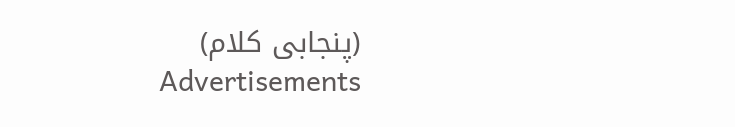(پنجابی کلام)
Advertisements